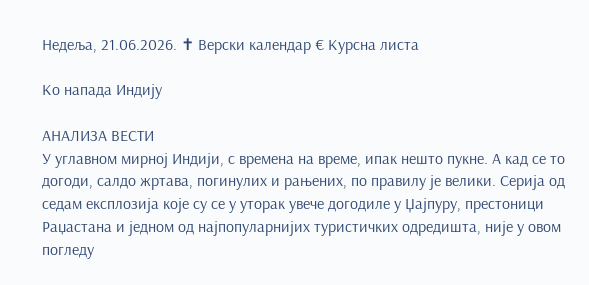Недеља, 21.06.2026. ✝ Верски календар € Курсна листа

Ко напада Индију

АНАЛИЗА ВЕСТИ
У углавном мирној Индији, с времена на време, ипак нешто пукне. А кад се то догоди, салдо жртава, погинулих и рањених, по правилу је велики. Серија од седам експлозија које су се у уторак увече догодиле у Џајпуру, престоници Раџастана и једном од најпопуларнијих туристичких одредишта, није у овом погледу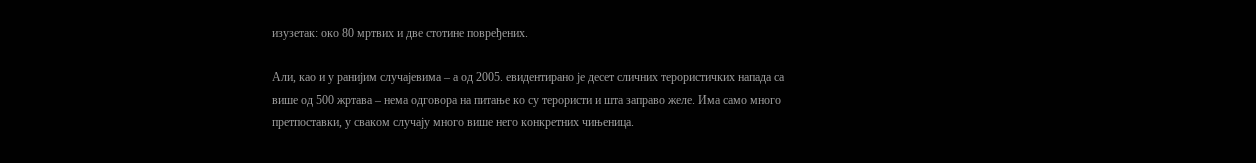изузетак: око 80 мртвих и две стотине повређених.

Али, као и у ранијим случајевима – а од 2005. евидентирано је десет сличних терористичких напада са више од 500 жртава – нема одговора на питање ко су терористи и шта заправо желе. Има само много претпоставки, у сваком случају много више него конкретних чињеница.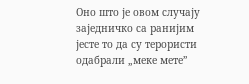Оно што је овом случају заједничко са ранијим јесте то да су терористи одабрали „меке мете”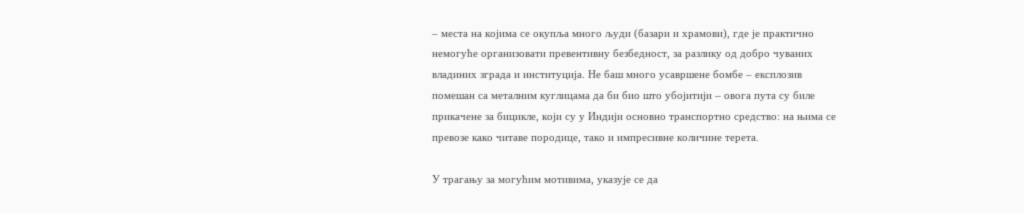– места на којима се окупља много људи (базари и храмови), где је практично немогуће организовати превентивну безбедност, за разлику од добро чуваних владиних зграда и институција. Не баш много усавршене бомбе – експлозив помешан са металним куглицама да би био што убојитији – овога пута су биле прикачене за бицикле, који су у Индији основно транспортно средство: на њима се превозе како читаве породице, тако и импресивне количине терета.

У трагању за могућим мотивима, указује се да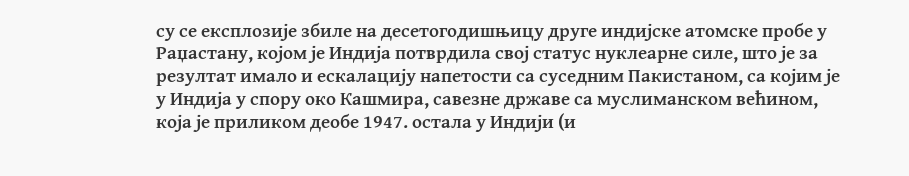су се експлозије збиле на десетогодишњицу друге индијске атомске пробе у Раџастану, којом је Индија потврдила свој статус нуклеарне силе, што је за резултат имало и ескалацију напетости са суседним Пакистаном, са којим је у Индија у спору око Кашмира, савезне државе са муслиманском већином, која је приликом деобе 1947. остала у Индији (и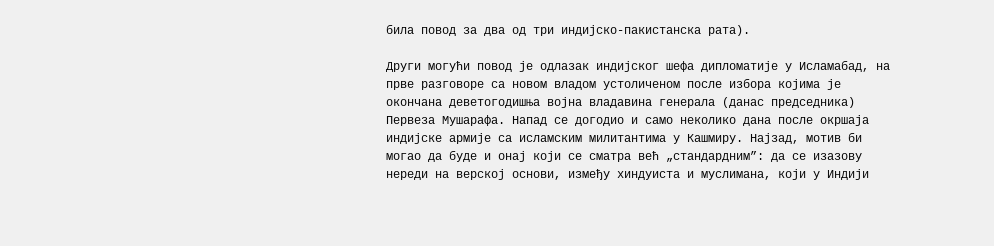била повод за два од три индијско-пакистанска рата).

Други могући повод је одлазак индијског шефа дипломатије у Исламабад, на прве разговоре са новом владом устоличеном после избора којима је окончана деветогодишња војна владавина генерала (данас председника) Первеза Мушарафа. Напад се догодио и само неколико дана после окршаја индијске армије са исламским милитантима у Кашмиру. Најзад, мотив би могао да буде и онај који се сматра већ „стандардним”: да се изазову нереди на верској основи, између хиндуиста и муслимана, који у Индији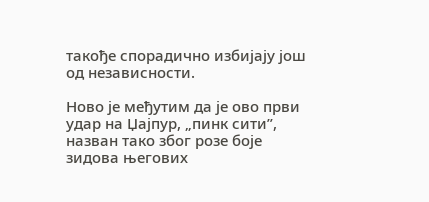такође спорадично избијају још од независности.

Ново је међутим да је ово први удар на Џајпур, „пинк сити”, назван тако због розе боје зидова његових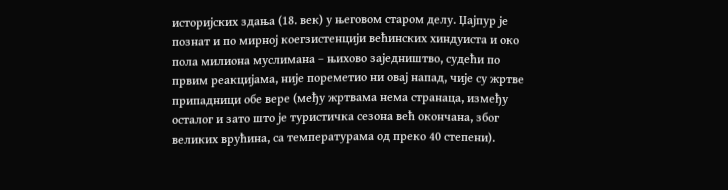историјских здања (18. век) у његовом старом делу. Џајпур је познат и по мирној коегзистенцији већинских хиндуиста и око пола милиона муслимана – њихово заједништво, судећи по првим реакцијама, није пореметио ни овај напад, чије су жртве припадници обе вере (међу жртвама нема странаца, између осталог и зато што је туристичка сезона већ окончана, због великих врућина, са температурама од преко 40 степени).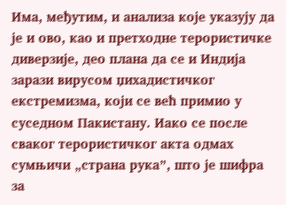Има, међутим, и анализа које указују да је и ово, као и претходне терористичке диверзије, део плана да се и Индија зарази вирусом џихадистичког екстремизма, који се већ примио у суседном Пакистану. Иако се после сваког терористичког акта одмах сумњичи „страна рука”, што је шифра за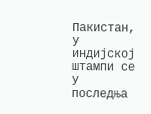Пакистан, у индијској штампи се у последња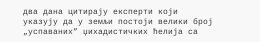два дана цитирају експерти који указују да у земљи постоји велики број „успаваних” џихадистичких ћелија са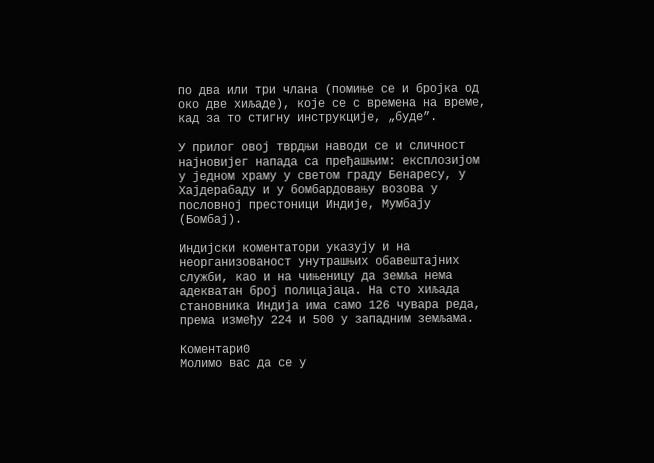по два или три члана (помиње се и бројка од око две хиљаде), које се с времена на време, кад за то стигну инструкције, „буде”.

У прилог овој тврдњи наводи се и сличност најновијег напада са пређашњим: експлозијом у једном храму у светом граду Бенаресу, у Хајдерабаду и у бомбардовању возова у пословној престоници Индије, Мумбају (Бомбај).

Индијски коментатори указују и на неорганизованост унутрашњих обавештајних служби, као и на чињеницу да земља нема адекватан број полицајаца. На сто хиљада становника Индија има само 126 чувара реда, према између 224 и 500 у западним земљама.

Коментари0
Молимо вас да се у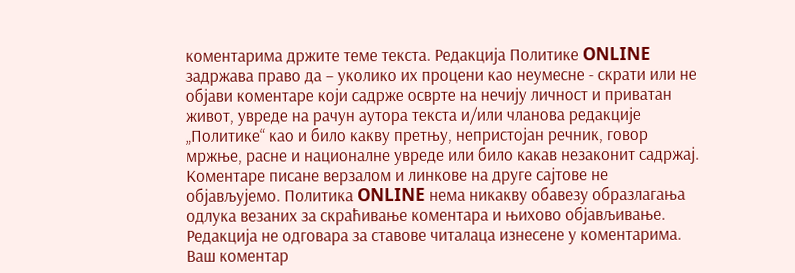коментарима држите теме текста. Редакција Политике ONLINE задржава право да – уколико их процени као неумесне - скрати или не објави коментаре који садрже осврте на нечију личност и приватан живот, увреде на рачун аутора текста и/или чланова редакције „Политике“ као и било какву претњу, непристојан речник, говор мржње, расне и националне увреде или било какав незаконит садржај. Коментаре писане верзалом и линкове на друге сајтове не објављујемо. Политика ONLINE нема никакву обавезу образлагања одлука везаних за скраћивање коментара и њихово објављивање. Редакција не одговара за ставове читалаца изнесене у коментарима. Ваш коментар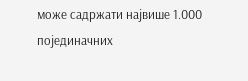може садржати највише 1.000 појединачних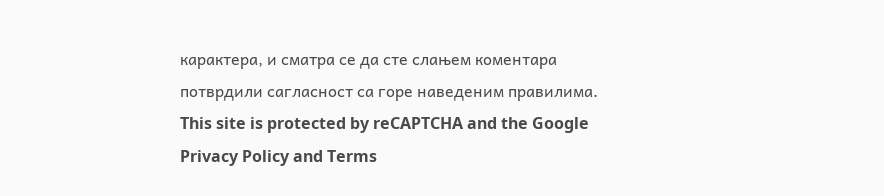карактера, и сматра се да сте слањем коментара потврдили сагласност са горе наведеним правилима.
This site is protected by reCAPTCHA and the Google Privacy Policy and Terms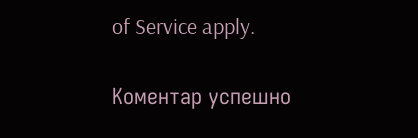of Service apply.

Комeнтар успeшно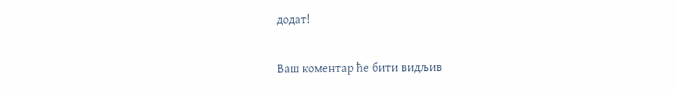додат!

Ваш комeнтар ћe бити видљив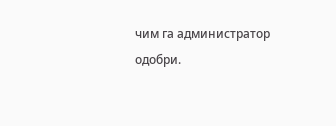чим га администратор одобри.